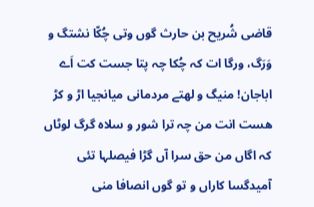قاضی شُریح بن حارث گوں وتی چُکّا نشتگ و وَرَگ، ورگا ات کہ چُکا چہ پتا جست کت اَے اباجان! منیگ و لھتے مردمانی میانجیا اڑ و کڑ ھست انت من چہ ترا شور و سلاہ گرگ لوٹاں کہ اگاں من حق سرا آں گڑا فیصلہا تئی آمیدگسا کاراں و تو گوں انصافا منی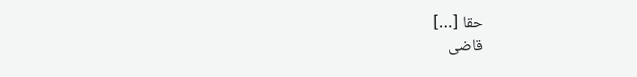حقا […]
قاضی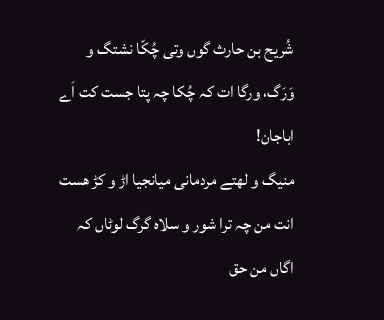شُریح بن حارث گوں وتی چُکّا نشتگ و وَرَگ، ورگا ات کہ چُکا چہ پتا جست کت اَے اباجان!
منیگ و لھتے مردمانی میانجیا اڑ و کڑ ھست انت من چہ ترا شور و سلاہ گرگ لوٹاں کہ اگاں من حق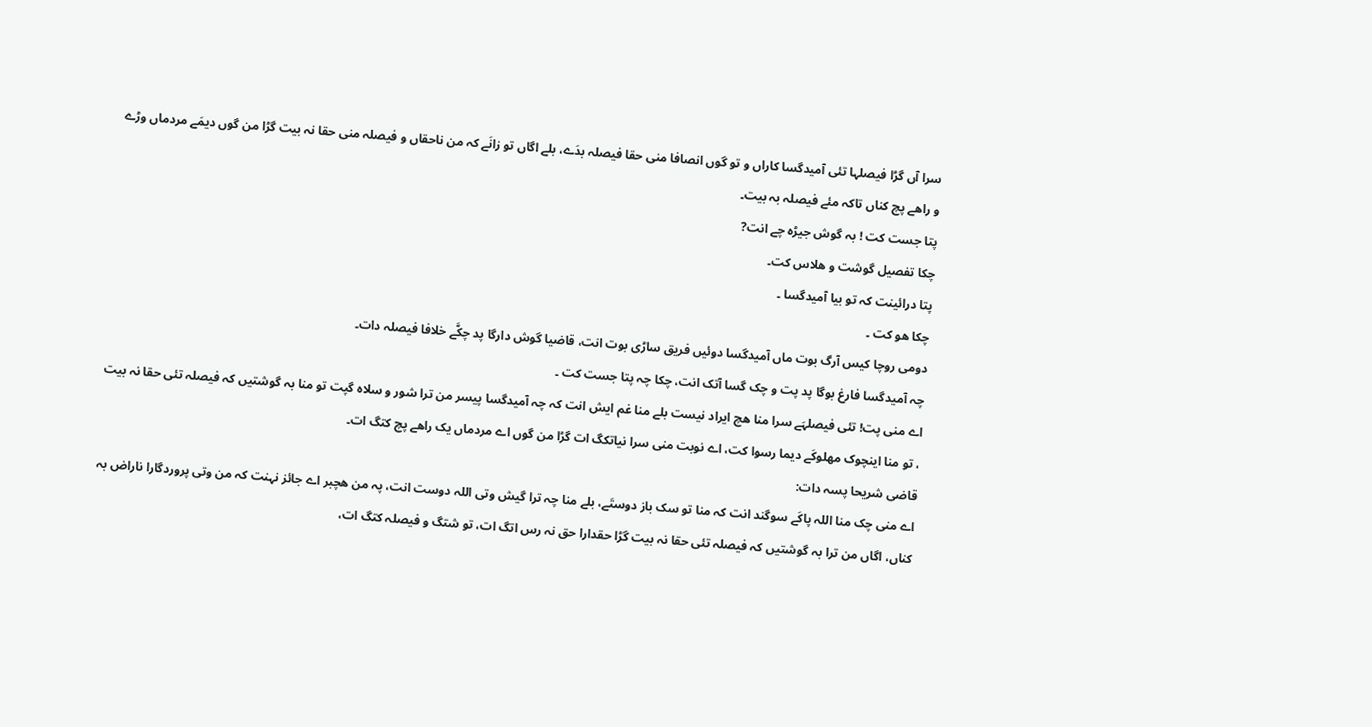سرا آں گڑا فیصلہا تئی آمیدگسا کاراں و تو گوں انصافا منی حقا فیصلہ بدَے، بلے اگاں تو زانَے کہ من ناحقاں و فیصلہ منی حقا نہ بیت گڑا من گوں دیمَے مردماں وڑے و راھے پچ کناں تاکہ مئے فیصلہ بہ بیت۔
پتا جست کت ! بہ گوش جیڑہ چے انت?
چکا تفصیل گوشت و ھلاس کت۔
پتا درائینت کہ تو بیا آمیدگسا ۔
چکا ھو کت ۔
دومی روچا کیس آرگ بوت ماں آمیدگسا دوئیں فریق ساڑی بوت انت، قاضیا گوش دارگا پد چکَّے خلافا فیصلہ دات۔
چہ آمیدگسا فارغ بوگا پد پت و چک گسا آتک انت، چکا چہ پتا جست کت ۔
اے منی پت! تئی فیصلہَے سرا منا ھچ ایراد نیست بلے منا غم ایش انت کہ چہ آمیدگسا پیسر من ترا شور و سلاہ گپت تو منا بہ گوشتیں کہ فیصلہ تئی حقا نہ بیت ، تو منا اینچوک مھلوکَے دیما رسوا کت، اے نوبت منی سرا نیاتکگ ات گڑا من گوں اے مردماں یک راھے پچ کتگ ات۔
قاضی شریحا پسہ دات:
اے منی چک منا اللہ پاکَے سوگند انت کہ منا تو سک باز دوستَے، بلے منا چہ ترا گیش وتی اللہ دوست انت، پہ من ھچبر اے جائز نہنت کہ من وتی پروردگارا ناراض بہ کناں، اگاں من ترا بہ گوشتیں کہ فیصلہ تئی حقا نہ بیت گڑا حقدارا حق نہ رس اتگ ات، تو شتگ و فیصلہ کتگ ات،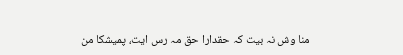منا وش نہ بیت کہ حقدارا حق مہ رس ایت، پمیشکا من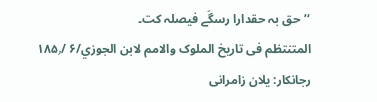‘’حق بہ حقدارا رسگَے فیصلہ کت۔
المتنتظم فی تاریخ الملوک والامم لابن الجوزي/۶ /۱۸۵٫
رجانکار: یلان زامرانی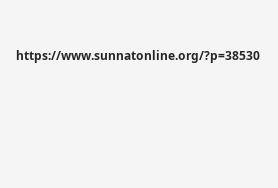https://www.sunnatonline.org/?p=38530